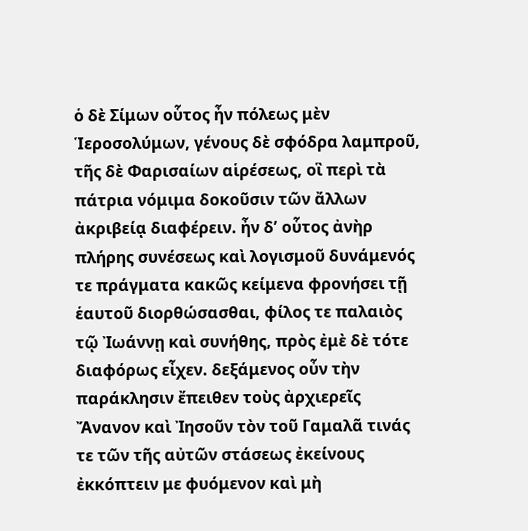ὁ δὲ Σίμων οὗτος ἦν πόλεως μὲν Ἱεροσολύμων, γένους δὲ σφόδρα λαμπροῦ, τῆς δὲ Φαρισαίων αἱρέσεως, οἳ περὶ τὰ πάτρια νόμιμα δοκοῦσιν τῶν ἄλλων ἀκριβείᾳ διαφέρειν. ἦν δʼ οὗτος ἀνὴρ πλήρης συνέσεως καὶ λογισμοῦ δυνάμενός τε πράγματα κακῶς κείμενα φρονήσει τῇ ἑαυτοῦ διορθώσασθαι, φίλος τε παλαιὸς τῷ Ἰωάννῃ καὶ συνήθης, πρὸς ἐμὲ δὲ τότε διαφόρως εἶχεν. δεξάμενος οὖν τὴν παράκλησιν ἔπειθεν τοὺς ἀρχιερεῖς Ἄνανον καὶ Ἰησοῦν τὸν τοῦ Γαμαλᾶ τινάς τε τῶν τῆς αὐτῶν στάσεως ἐκείνους ἐκκόπτειν με φυόμενον καὶ μὴ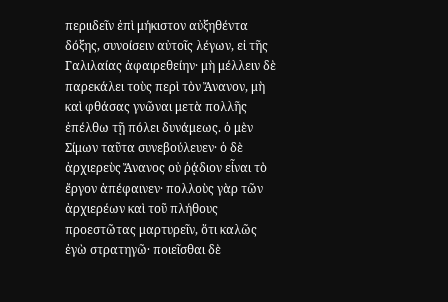περιιδεῖν ἐπὶ μήκιστον αὐξηθέντα δόξης, συνοίσειν αὐτοῖς λέγων, εἰ τῆς Γαλιλαίας ἀφαιρεθείην· μὴ μέλλειν δὲ παρεκάλει τοὺς περὶ τὸν Ἄνανον, μὴ καὶ φθάσας γνῶναι μετὰ πολλῆς ἐπέλθω τῇ πόλει δυνάμεως. ὁ μὲν Σίμων ταῦτα συνεβούλευεν· ὁ δὲ ἀρχιερεὺς Ἄνανος οὐ ῥᾴδιον εἶναι τὸ ἔργον ἀπέφαινεν· πολλοὺς γὰρ τῶν ἀρχιερέων καὶ τοῦ πλήθους προεστῶτας μαρτυρεῖν, ὅτι καλῶς ἐγὼ στρατηγῶ· ποιεῖσθαι δὲ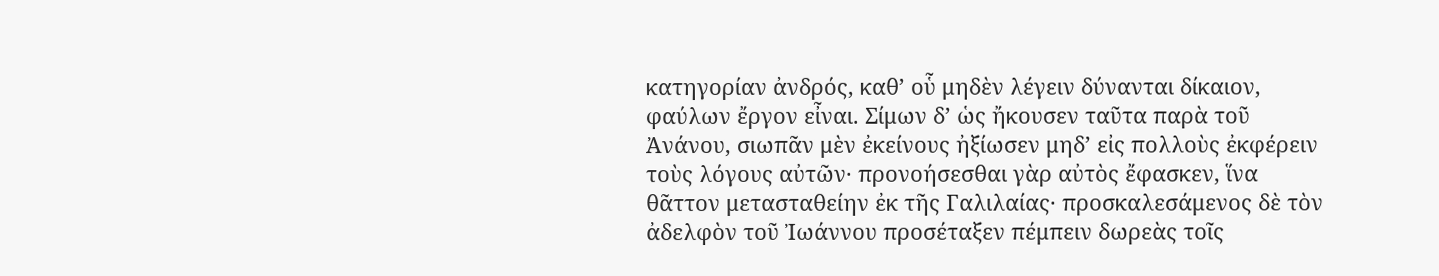κατηγορίαν ἀνδρός, καθʼ οὗ μηδὲν λέγειν δύνανται δίκαιον, φαύλων ἔργον εἶναι. Σίμων δʼ ὡς ἤκουσεν ταῦτα παρὰ τοῦ Ἀνάνου, σιωπᾶν μὲν ἐκείνους ἠξίωσεν μηδʼ εἰς πολλοὺς ἐκφέρειν τοὺς λόγους αὐτῶν· προνοήσεσθαι γὰρ αὐτὸς ἔφασκεν, ἵνα θᾶττον μετασταθείην ἐκ τῆς Γαλιλαίας· προσκαλεσάμενος δὲ τὸν ἀδελφὸν τοῦ Ἰωάννου προσέταξεν πέμπειν δωρεὰς τοῖς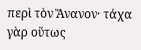περὶ τὸν Ἄνανον· τάχα γὰρ οὕτως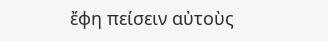ἔφη πείσειν αὐτοὺς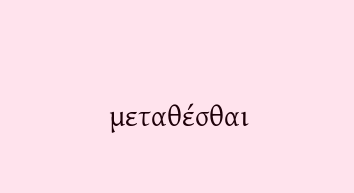μεταθέσθαι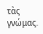τὰς γνώμας.